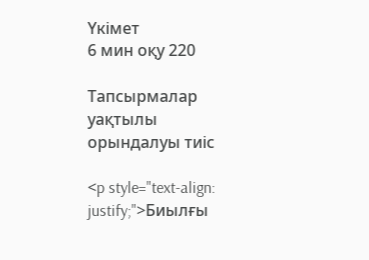Үкімет
6 мин оқу 220

Тапсырмалар уақтылы орындалуы тиіс

<p style="text-align: justify;">Биылғы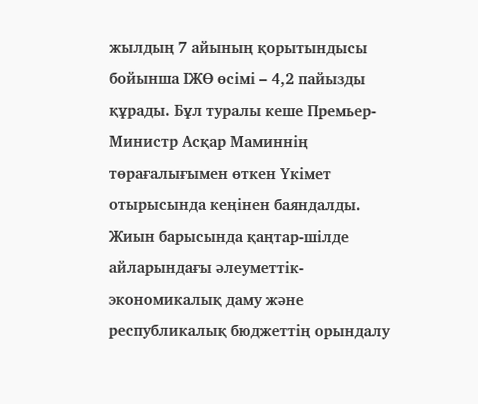жылдың 7 айының қорытындысы бойынша ІЖӨ өсімі – 4,2 пайызды құрады. Бұл туралы кеше Премьер-Министр Асқар Маминнің төрағалығымен өткен Үкімет отырысында кеңінен баяндалды. Жиын барысында қаңтар-шілде айларындағы әлеуметтік-экономикалық даму және республикалық бюджеттің орындалу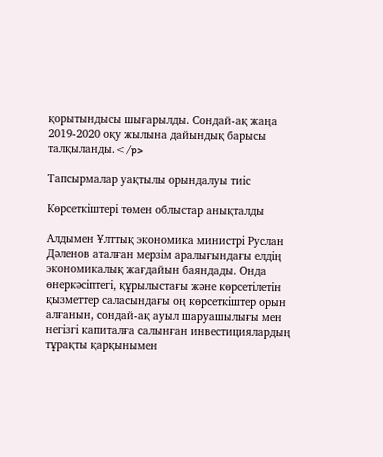қорытындысы шығарылды. Сондай-ақ жаңа 2019-2020 оқу жылына дайындық барысы талқыланды.</p>

Тапсырмалар уақтылы орындалуы тиіс

Көрсеткіштері төмен облыстар анықталды

Алдымен Ұлттық экономика министрі Руслан Дәленов аталған мерзім аралығындағы елдің экономикалық жағдайын баяндады. Онда өнеркәсіптегі, құрылыстағы және көрсетілетін қызметтер саласындағы оң көрсеткіштер орын алғанын, сондай-ақ ауыл шаруашылығы мен негізгі капиталға салынған инвестициялардың тұрақты қарқынымен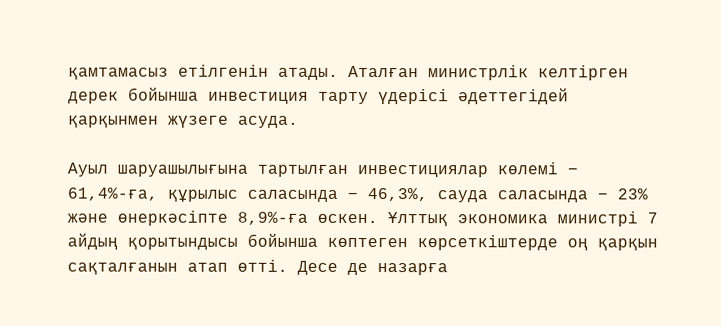қамтамасыз етілгенін атады. Аталған министрлік келтірген дерек бойынша инвестиция тарту үдерісі әдеттегідей қарқынмен жүзеге асуда.

Ауыл шаруашылығына тартылған инвестициялар көлемі − 61,4%-ға, құрылыс саласында − 46,3%, сауда саласында − 23% және өнеркәсіпте 8,9%-ға өскен. Ұлттық экономика министрі 7 айдың қорытындысы бойынша көптеген көрсеткіштерде оң қарқын сақталғанын атап өтті. Десе де назарға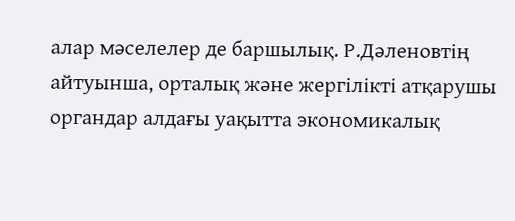алар мәселелер де баршылық. Р.Дәленовтің айтуынша, орталық және жергілікті атқарушы органдар алдағы уақытта экономикалық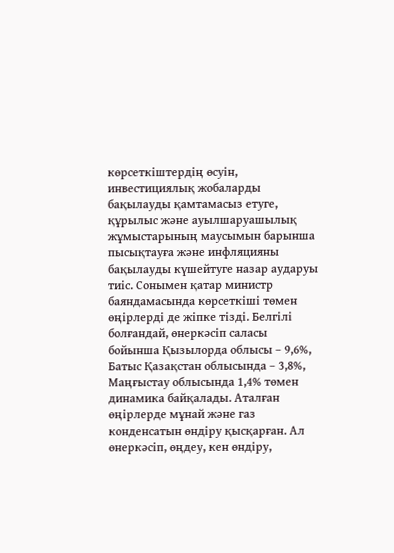көрсеткіштердің өсуін, инвестициялық жобаларды бақылауды қамтамасыз етуге, құрылыс және ауылшаруашылық жұмыстарының маусымын барынша пысықтауға және инфляцияны бақылауды күшейтуге назар аударуы тиіс. Сонымен қатар министр баяндамасында көрсеткіші төмен өңірлерді де жіпке тізді. Белгілі болғандай, өнеркәсіп саласы бойынша Қызылорда облысы – 9,6%, Батыс Қазақстан облысында – 3,8%, Маңғыстау облысында 1,4% төмен динамика байқалады. Аталған өңірлерде мұнай және газ конденсатын өндіру қысқарған. Ал өнеркәсіп, өңдеу, кен өндіру,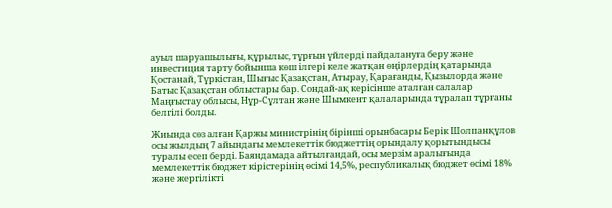ауыл шаруашылығы, құрылыс, тұрғын үйлерді пайдалануға беру және инвестиция тарту бойынша көш ілгері келе жатқан өңірлердің қатарында Қостанай, Түркістан, Шығыс Қазақстан, Атырау, Қарағанды, Қызылорда және Батыс Қазақстан облыстары бар. Сондай-ақ керісінше аталған салалар Маңғыстау облысы, Нұр-Сұлтан және Шымкент қалаларында тұралап тұрғаны белгілі болды.

Жиында сөз алған Қаржы министрінің бірінші орынбасары Берік Шолпанқұлов осы жылдың 7 айындағы мемлекеттік бюджеттің орындалу қорытындысы туралы есеп берді. Баяндамада айтылғандай, осы мерзім аралығында мемлекеттік бюджет кірістерінің өсімі 14,5%, республикалық бюджет өсімі 18% және жергілікті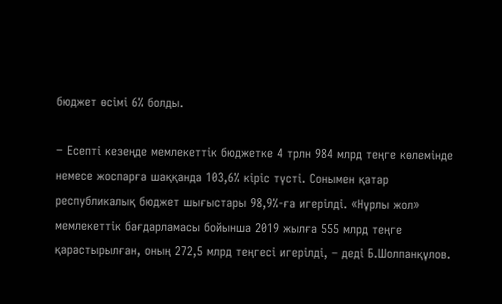бюджет өсімі 6% болды.

− Есепті кезеңде мемлекеттік бюджетке 4 трлн 984 млрд теңге көлемінде немесе жоспарға шаққанда 103,6% кіріс түсті. Сонымен қатар республикалық бюджет шығыстары 98,9%-ға игерілді. «Нұрлы жол» мемлекеттік бағдарламасы бойынша 2019 жылға 555 млрд теңге қарастырылған, оның 272,5 млрд теңгесі игерілді, – деді Б.Шолпанқұлов.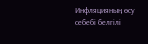Инфляцияның өсу себебі белгілі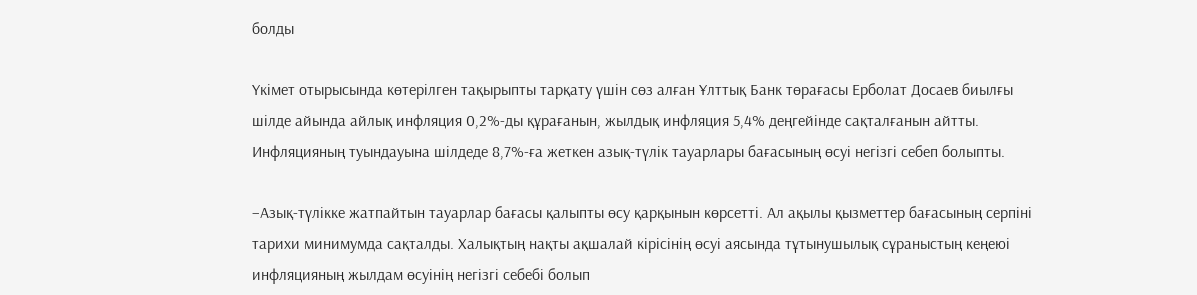болды

Үкімет отырысында көтерілген тақырыпты тарқату үшін сөз алған Ұлттық Банк төрағасы Ерболат Досаев биылғы шілде айында айлық инфляция 0,2%-ды құрағанын, жылдық инфляция 5,4% деңгейінде сақталғанын айтты. Инфляцияның туындауына шілдеде 8,7%-ға жеткен азық-түлік тауарлары бағасының өсуі негізгі себеп болыпты.

−Азық-түлікке жатпайтын тауарлар бағасы қалыпты өсу қарқынын көрсетті. Ал ақылы қызметтер бағасының серпіні тарихи минимумда сақталды. Халықтың нақты ақшалай кірісінің өсуі аясында тұтынушылық сұраныстың кеңеюі инфляцияның жылдам өсуінің негізгі себебі болып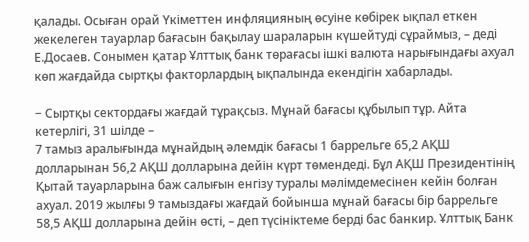қалады. Осыған орай Үкіметтен инфляцияның өсуіне көбірек ықпал еткен жекелеген тауарлар бағасын бақылау шараларын күшейтуді сұраймыз, – деді Е.Досаев. Сонымен қатар Ұлттық банк төрағасы ішкі валюта нарығындағы ахуал көп жағдайда сыртқы факторлардың ықпалында екендігін хабарлады.

− Сыртқы сектордағы жағдай тұрақсыз. Мұнай бағасы құбылып тұр. Айта кетерлігі, 31 шілде –
7 тамыз аралығында мұнайдың әлемдік бағасы 1 баррельге 65,2 АҚШ долларынан 56,2 АҚШ долларына дейін күрт төмендеді. Бұл АҚШ Президентінің Қытай тауарларына баж салығын енгізу туралы мәлімдемесінен кейін болған ахуал. 2019 жылғы 9 тамыздағы жағдай бойынша мұнай бағасы бір баррельге 58,5 АҚШ долларына дейін өсті, – деп түсініктеме берді бас банкир. Ұлттық Банк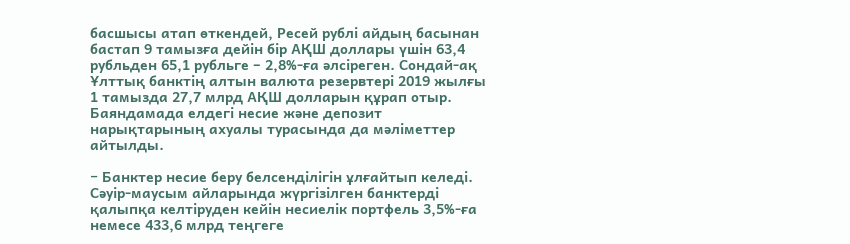басшысы атап өткендей, Ресей рублі айдың басынан бастап 9 тамызға дейін бір АҚШ доллары үшін 63,4 рубльден 65,1 рубльге – 2,8%-ға әлсіреген. Сондай-ақ Ұлттық банктің алтын валюта резервтері 2019 жылғы 1 тамызда 27,7 млрд АҚШ долларын құрап отыр. Баяндамада елдегі несие және депозит нарықтарының ахуалы турасында да мәліметтер айтылды.

− Банктер несие беру белсенділігін ұлғайтып келеді. Сәуір-маусым айларында жүргізілген банктерді қалыпқа келтіруден кейін несиелік портфель 3,5%-ға немесе 433,6 млрд теңгеге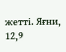жетті. Яғни, 12,9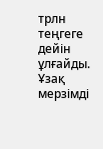трлн теңгеге дейін ұлғайды. Ұзақ мерзімді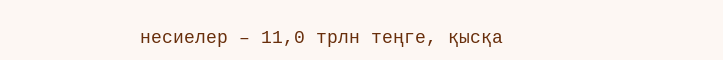несиелер – 11,0 трлн теңге, қысқа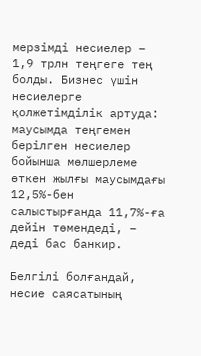мерзімді несиелер – 1,9 трлн теңгеге тең болды. Бизнес үшін несиелерге қолжетімділік артуда: маусымда теңгемен берілген несиелер бойынша мөлшерлеме өткен жылғы маусымдағы 12,5%-бен салыстырғанда 11,7%-ға дейін төмендеді, − деді бас банкир.

Белгілі болғандай, несие саясатының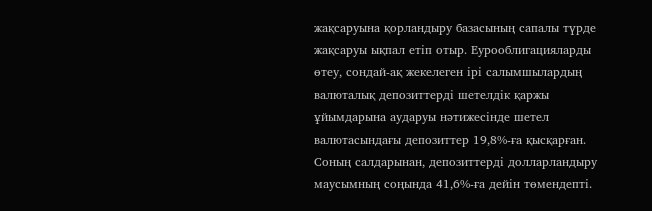жақсаруына қорландыру базасының сапалы түрде жақсаруы ықпал етіп отыр. Еурооблигацияларды өтеу, сондай-ақ жекелеген ірі салымшылардың валюталық депозиттерді шетелдік қаржы ұйымдарына аударуы нәтижесінде шетел валютасындағы депозиттер 19,8%-ға қысқарған. Соның салдарынан, депозиттерді долларландыру маусымның соңында 41,6%-ға дейін төмендепті.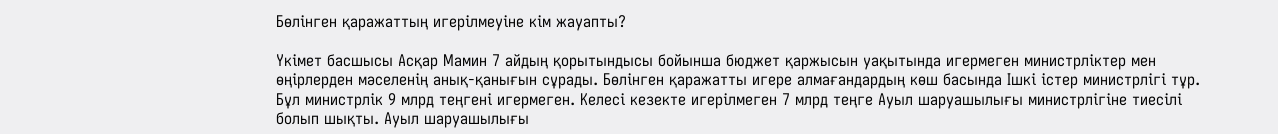Бөлінген қаражаттың игерілмеуіне кім жауапты?

Үкімет басшысы Асқар Мамин 7 айдың қорытындысы бойынша бюджет қаржысын уақытында игермеген министрліктер мен өңірлерден мәселенің анық-қанығын сұрады. Бөлінген қаражатты игере алмағандардың көш басында Ішкі істер министрлігі тұр. Бұл министрлік 9 млрд теңгені игермеген. Келесі кезекте игерілмеген 7 млрд теңге Ауыл шаруашылығы министрлігіне тиесілі болып шықты. Ауыл шаруашылығы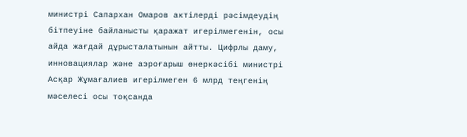министрі Сапархан Омаров актілерді рәсімдеудің бітпеуіне байланысты қаражат игерілмегенін, осы айда жағдай дұрысталатынын айтты. Цифрлы даму, инновациялар және аэроғарыш өнеркәсібі министрі Асқар Жұмағалиев игерілмеген 6 млрд теңгенің мәселесі осы тоқсанда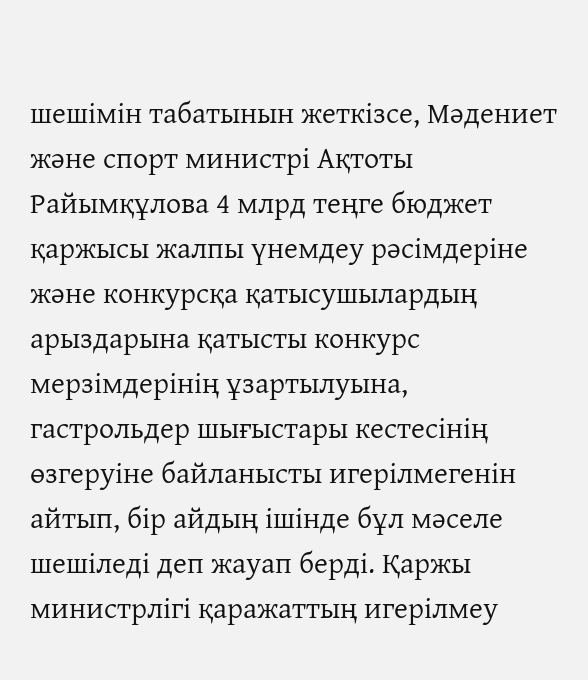шешімін табатынын жеткізсе, Мәдениет және спорт министрі Ақтоты Райымқұлова 4 млрд теңге бюджет қаржысы жалпы үнемдеу рәсімдеріне және конкурсқа қатысушылардың арыздарына қатысты конкурс мерзімдерінің ұзартылуына, гастрольдер шығыстары кестесінің өзгеруіне байланысты игерілмегенін айтып, бір айдың ішінде бұл мәселе шешіледі деп жауап берді. Қаржы министрлігі қаражаттың игерілмеу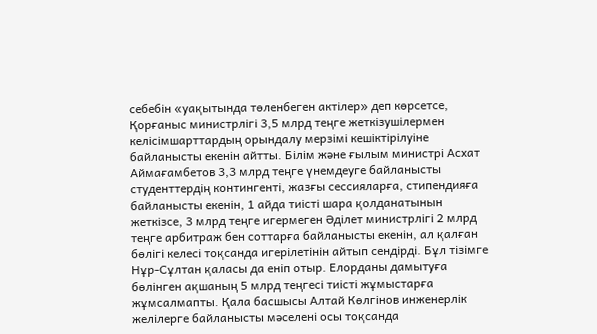себебін «уақытында төленбеген актілер» деп көрсетсе, Қорғаныс министрлігі 3,5 млрд теңге жеткізушілермен келісімшарттардың орындалу мерзімі кешіктірілуіне байланысты екенін айтты. Білім және ғылым министрі Асхат Аймағамбетов 3,3 млрд теңге үнемдеуге байланысты студенттердің контингенті, жазғы сессияларға, стипендияға байланысты екенін, 1 айда тиісті шара қолданатынын жеткізсе, 3 млрд теңге игермеген Әділет министрлігі 2 млрд теңге арбитраж бен соттарға байланысты екенін, ал қалған бөлігі келесі тоқсанда игерілетінін айтып сендірді. Бұл тізімге Нұр-Сұлтан қаласы да еніп отыр. Елорданы дамытуға бөлінген ақшаның 5 млрд теңгесі тиісті жұмыстарға жұмсалмапты. Қала басшысы Алтай Көлгінов инженерлік желілерге байланысты мәселені осы тоқсанда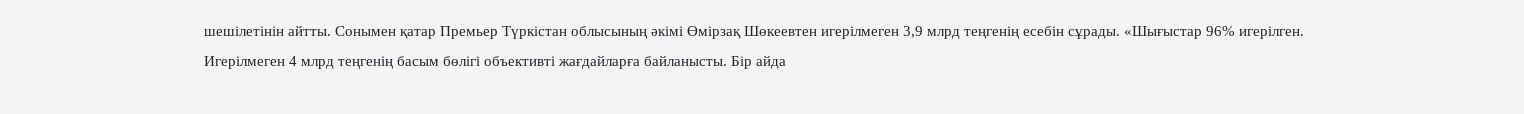шешілетінін айтты. Сонымен қатар Премьер Түркістан облысының әкімі Өмірзақ Шөкеевтен игерілмеген 3,9 млрд теңгенің есебін сұрады. «Шығыстар 96% игерілген. Игерілмеген 4 млрд теңгенің басым бөлігі объективті жағдайларға байланысты. Бір айда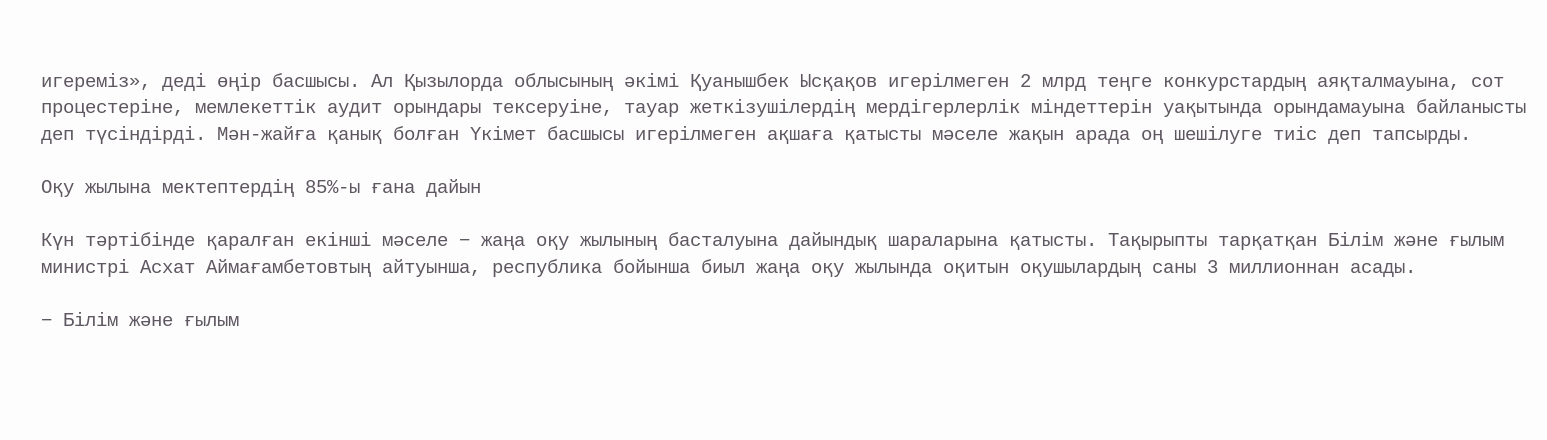игереміз», деді өңір басшысы. Ал Қызылорда облысының әкімі Қуанышбек Ысқақов игерілмеген 2 млрд теңге конкурстардың аяқталмауына, сот процестеріне, мемлекеттік аудит орындары тексеруіне, тауар жеткізушілердің мердігерлерлік міндеттерін уақытында орындамауына байланысты деп түсіндірді. Мән-жайға қанық болған Үкімет басшысы игерілмеген ақшаға қатысты мәселе жақын арада оң шешілуге тиіс деп тапсырды.

Оқу жылына мектептердің 85%-ы ғана дайын

Күн тәртібінде қаралған екінші мәселе − жаңа оқу жылының басталуына дайындық шараларына қатысты. Тақырыпты тарқатқан Білім және ғылым министрі Асхат Аймағамбетовтың айтуынша, республика бойынша биыл жаңа оқу жылында оқитын оқушылардың саны 3 миллионнан асады.

− Білім және ғылым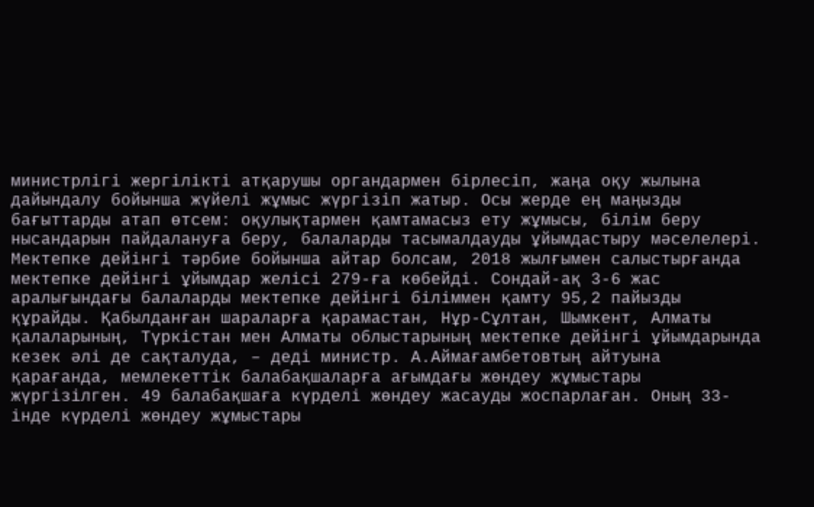министрлігі жергілікті атқарушы органдармен бірлесіп, жаңа оқу жылына дайындалу бойынша жүйелі жұмыс жүргізіп жатыр. Осы жерде ең маңызды бағыттарды атап өтсем: оқулықтармен қамтамасыз ету жұмысы, білім беру нысандарын пайдалануға беру, балаларды тасымалдауды ұйымдастыру мәселелері. Мектепке дейінгі тәрбие бойынша айтар болсам, 2018 жылғымен салыстырғанда мектепке дейінгі ұйымдар желісі 279-ға көбейді. Сондай-ақ 3-6 жас аралығындағы балаларды мектепке дейінгі біліммен қамту 95,2 пайызды құрайды. Қабылданған шараларға қарамастан, Нұр-Сұлтан, Шымкент, Алматы қалаларының, Түркістан мен Алматы облыстарының мектепке дейінгі ұйымдарында кезек әлі де сақталуда, – деді министр. А.Аймағамбетовтың айтуына қарағанда, мемлекеттік балабақшаларға ағымдағы жөндеу жұмыстары жүргізілген. 49 балабақшаға күрделі жөндеу жасауды жоспарлаған. Оның 33-інде күрделі жөндеу жұмыстары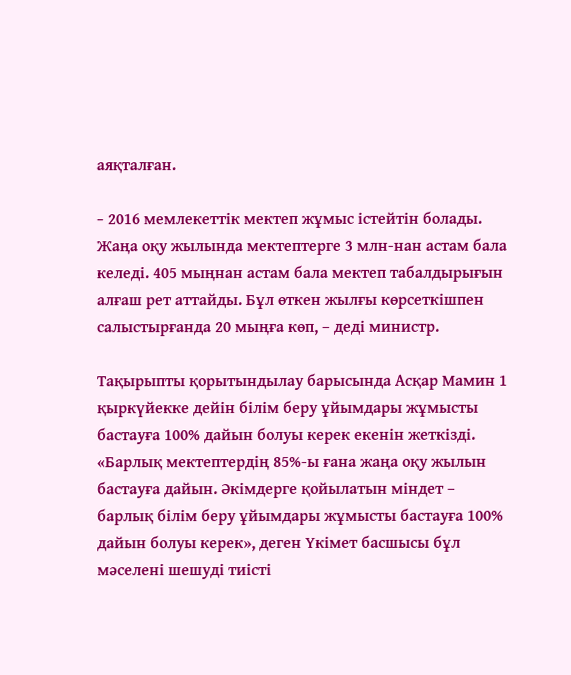аяқталған.

− 2016 мемлекеттік мектеп жұмыс істейтін болады. Жаңа оқу жылында мектептерге 3 млн-нан астам бала келеді. 405 мыңнан астам бала мектеп табалдырығын алғаш рет аттайды. Бұл өткен жылғы көрсеткішпен салыстырғанда 20 мыңға көп, – деді министр.

Тақырыпты қорытындылау барысында Асқар Мамин 1 қыркүйекке дейін білім беру ұйымдары жұмысты бастауға 100% дайын болуы керек екенін жеткізді. «Барлық мектептердің 85%-ы ғана жаңа оқу жылын бастауға дайын. Әкімдерге қойылатын міндет – барлық білім беру ұйымдары жұмысты бастауға 100% дайын болуы керек», деген Үкімет басшысы бұл мәселені шешуді тиісті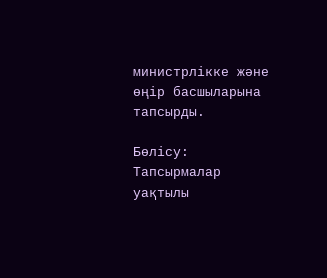министрлікке және өңір басшыларына тапсырды.

Бөлісу:
Тапсырмалар уақтылы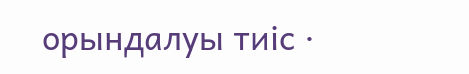орындалуы тиіс ·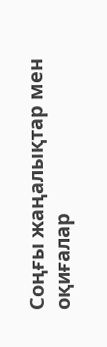Соңғы жаңалықтар мен оқиғалар